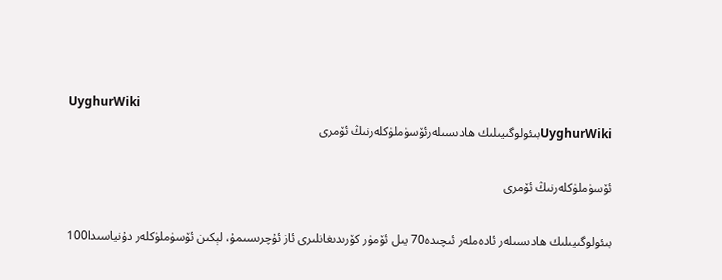UyghurWiki
UyghurWikiبىئولوگىيىلىك ھادىسىلەرئۆسۈملۈكلەرنىڭ ئۆمرى

ئۆسۈملۈكلەرنىڭ ئۆمرى

بىئولوگىيىلىك ھادىسىلەر ئادەملەر ئىچىدە70 يىل ئۆمۈر كۆرىدىغانلىرى ئاز ئۇچرىسىمۇ، لېكىن ئۆسۈملۈكلەر دۇنياسىدا100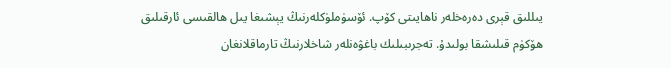يىللىق قېرى دەرەخلەر ناھايىتى كۆپ. ئۆسۈملۈكلەرنىڭ يېشىغا يىل ھالقىسى ئارقىلىق ھۆكۈم قىلىشقا بولىدۇ. تەجرىبىلىك باغۋەنلەر شاخلارنىڭ تارماقلانغان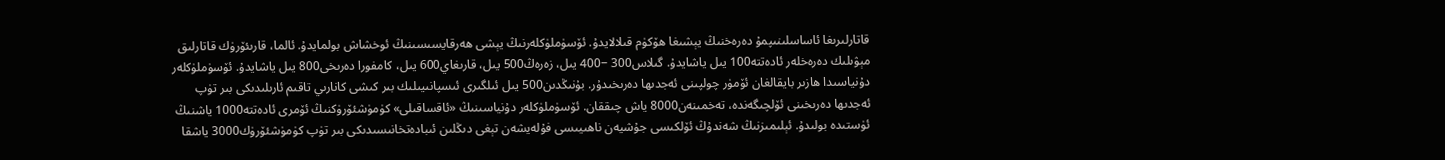قاتارلىرىغا ئاساسلىنىپمۇ دەرەخنىڭ يېشىغا ھۆكۈم قىلالايدۇ. ئۆسۈملۈكلەرنىڭ يېشى ھەرقايسىسىنىڭ ئوخشاش بولمايدۇ. ئالما، قارىئۆرۈك قاتارلىق مېۋىلىك دەرەخلەر ئادەتتە100 يىل ياشايدۇ. گىلاس300 −400 يىل، زەرەڭ500 يىل، قارىغاي600 يىل، كامفورا دەرىخى800 يىل ياشايدۇ. ئۆسۈملۈكلەر دۇنياسىدا ھازىر بايقالغان ئۆمۈر چولپىنى ئەجدىھا دەرىخىدۇر. بۇنىڭدىن500 يىل ئىلگىرى ئىسپانىيىلىك بىر كىشى كانارىي تاقىم ئارىلىدىكى بىر تۈپ ئەجدىھا دەرىخىنى ئۆلچىگەندە، تەخمىنەن8000 ياش چىققان. ئۆسۈملۈكلەر دۇنياسىنىڭ «ئاقساقىلى» كۈمۈشئۆرۈكنىڭ ئۆمرى ئادەتتە1000 ياشنىڭ ئۈستىدە بولىدۇ. ئېلىمىزنىڭ شەندۇڭ ئۆلكىسى جۇشيەن ناھىيىسى فۇلەيشەن تېغى دىڭلىن ئىبادەتخانىسىدىكى بىر تۈپ كۈمۈشئۆرۈك3000 ياشقا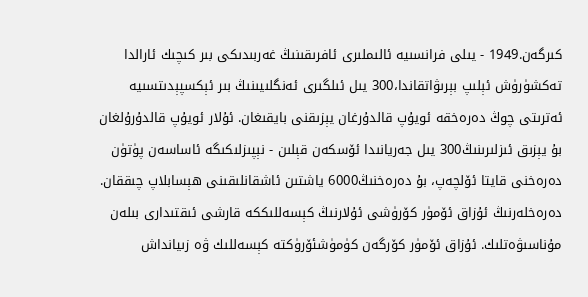كىرگەن.1949 - يىلى فرانسىيە ئالىملىرى ئافرىقىنىڭ غەربىدىكى بىر كىچىك ئارالدا تەكشۈرۈش ئېلىپ بېرىۋاتقاندا،300 يىل ئىلگىرى ئەنگلىيىنىڭ بىر ئېكسپېدىتسىيە ئەترىتى چوڭ دەرەخقە ئويۇپ قالدۇرغان يېزىقنى بايقىغان. ئۇلار ئويۇپ قالدۇرۇلغان بۇ يېزىق ئىزلىرىنىڭ300 يىل جەريانىدا ئۆسكەن قېلىن - نېپىزلىكىگە ئاساسەن پۈتۈن دەرەخنى قايتا ئۆلچەپ، بۇ دەرەخنىڭ6000 ياشتىن ئاشقانلىقىنى ھېسابلاپ چىققان. دەرەخلەرنىڭ ئۇزاق ئۆمۈر كۆرۈشى ئۇلارنىڭ كېسەللىككە قارشى ئىقتىدارى بىلەن مۇناسىۋەتلىك. ئۇزاق ئۆمۈر كۆرگەن كۈمۈشئۆرۈكتە كېسەللىك ۋە زىيانداش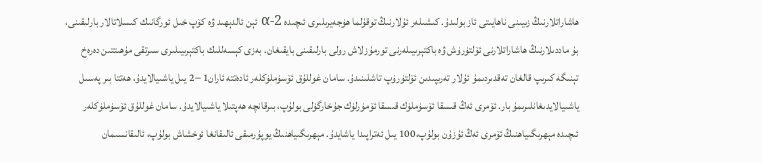ھاشاراتلارنىڭ زىيىنى ناھايىتى ئاز بولىدۇ. كىشىلەر ئۇلارنىڭ توقۇلما ھۈجەيرىلىرى ئىچىدە α-2 ئېن ئالدېھىد ۋە كۆپ خىل ئورگانىك كىسلاتالار بارلىقىنى، بۇ ماددىلارنىڭ ھاشاراتلارنى ئۆلتۈرۈش ۋە باكتېرىيىلەرنى تورمۇزلاش رولى بارلىقىنى بايقىغان. بەزى كېسەللىك باكتېرىيىلىرى سىرتقى مۇھىتتىن دەرەخ تېنىگە كىرىپ قالغان تەقدىردىمۇ ئۇلار تەرىپىدىن ئۆلتۈرۈپ تاشلىنىدۇ. سامان غوللۇق ئۆسۈملۈكلەر ئادەتتە ئاران1 −2 يىل ياشىيالايدۇ، ھەتتا بىر پەسىل ياشىيالايدىغانلىرىمۇ بار. ئۆمرى ئەڭ قىسقا ئۆسۈملۈك قىسقا ئۆمۈرلۈك جۇخارگۈلى بولۇپ، بىرقانچە ھەپتىلا ياشىيالايدۇ. سامان غوللۇق ئۆسۈملۈكلەر ئىچىدە مېھرىگىياھنىڭ ئۆمرى ئەڭ ئۇزۇن بولۇپ،100 يىل ئەتراپىدا ياشايدۇ. مېھرىگىياھنىڭ يوپۇرمىقى ئالىقانغا ئوخشاش بولۇپ، ئالىقانسىمان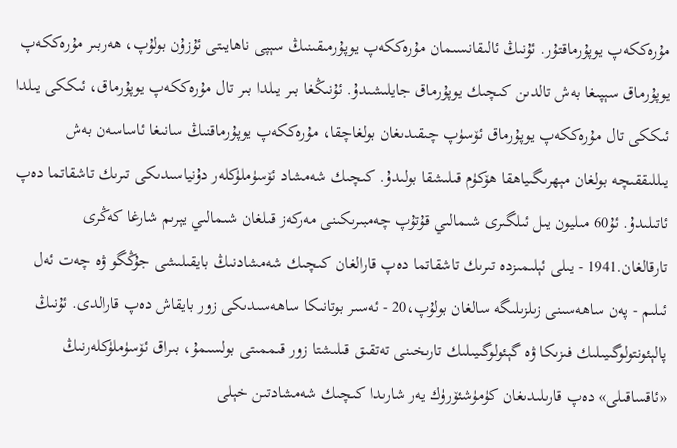مۇرەككەپ يوپۇرماقتۇر. ئۇنىڭ ئالىقانسىمان مۇرەككەپ يوپۇرمىقىنىڭ سېپى ناھايىتى ئۇزۇن بولۇپ، ھەربىر مۇرەككەپ يوپۇرماق سېپىغا بەش تالدىن كىچىك يوپۇرماق جايلىشىدۇ. ئۇنىڭغا بىر يىلدا بىر تال مۇرەككەپ يوپۇرماق، ئىككى يىلدا ئىككى تال مۇرەككەپ يوپۇرماق ئۆسۈپ چىقىدىغان بولغاچقا، مۇرەككەپ يوپۇرماقنىڭ سانىغا ئاساسەن بەش يىللىققىچە بولغان مېھرىگىياھقا ھۆكۈم قىلىشقا بولىدۇ. كىچىك شەمشاد ئۆسۈملۈكلەر دۇنياسىدىكى تىرىك تاشقاتما دەپ ئاتىلىدۇ. ئۇ60 مىليون يىل ئىلگىرى شىمالىي قۇتۇپ چەمبىرىكىنى مەركەز قىلغان شىمالىي يېرىم شارغا كەڭرى تارقالغان.1941 - يىلى ئېلىمىزدە تىرىك تاشقاتما دەپ قارالغان كىچىك شەمشادنىڭ بايقىلىشى جۇڭگو ۋە چەت ئەل ئىلىم - پەن ساھەسىنى زىلزىلىگە سالغان بولۇپ،20 - ئەسىر بوتانىكا ساھەسىدىكى زور بايقاش دەپ قارالدى. ئۇنىڭ پالېئونتولوگىيىلىك فىزىكا ۋە گېئولوگىيىلىك تارىخىنى تەتقىق قىلىشتا زور قىممىتى بولسىمۇ، بىراق ئۆسۈملۈكلەرنىڭ «ئاقساقىلى» دەپ قارىلىدىغان كۈمۈشئۆرۈك يەر شارىدا كىچىك شەمشادتىن خېلى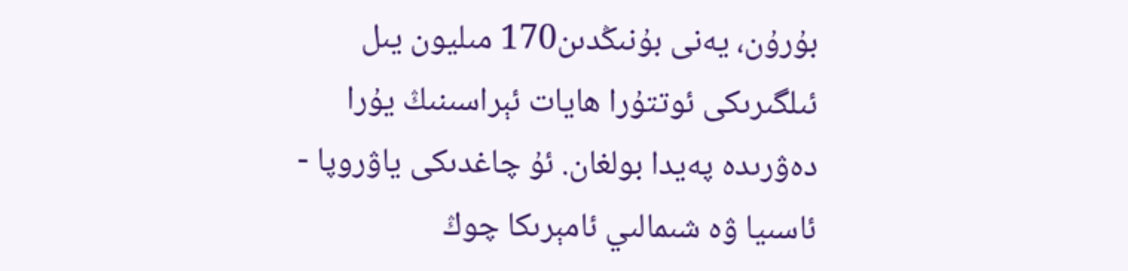بۇرۇن، يەنى بۇنىڭدىن170 مىليون يىل ئىلگىرىكى ئوتتۇرا ھايات ئېراسىنىڭ يۇرا دەۋرىدە پەيدا بولغان. ئۇ چاغدىكى ياۋروپا - ئاسىيا ۋە شىمالىي ئامېرىكا چوڭ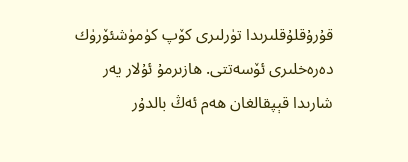قۇرۇقلۇقلىرىدا تۈرلىرى كۆپ كۈمۈشئۆرۈك دەرەخلىرى ئۆسەتتى. ھازىرمۇ ئۇلار يەر شارىدا قېپقالغان ھەم ئەڭ بالدۇر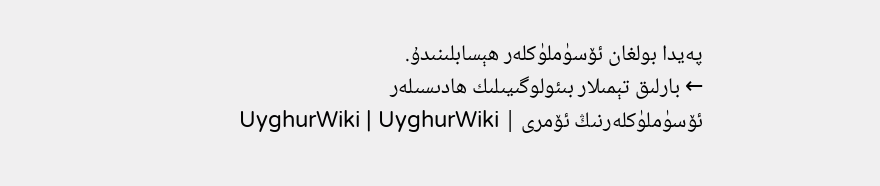پەيدا بولغان ئۆسۈملۈكلەر ھېسابلىنىدۇ.
← بارلىق تېمىلار بىئولوگىيىلىك ھادىسىلەر
ئۆسۈملۈكلەرنىڭ ئۆمرى | UyghurWiki | UyghurWiki